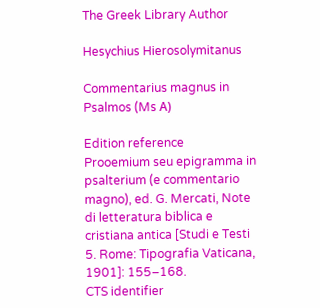The Greek Library Author

Hesychius Hierosolymitanus

Commentarius magnus in Psalmos (Ms Α)

Edition reference
Prooemium seu epigramma in psalterium (e commentario magno), ed. G. Mercati, Note di letteratura biblica e cristiana antica [Studi e Testi 5. Rome: Tipografia Vaticana, 1901]: 155–168.
CTS identifier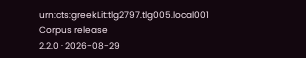urn:cts:greekLit:tlg2797.tlg005.local001
Corpus release
2.2.0 · 2026-08-29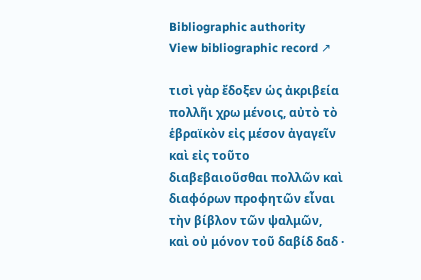Bibliographic authority
View bibliographic record ↗

τισὶ γὰρ ἔδοξεν ὡς ἀκριβεία πολλῆι χρω μένοις, αὐτὸ τὸ ἑβραϊκὸν εἰς μέσον ἀγαγεῖν καὶ εἰς τοῦτο διαβεβαιοῦσθαι πολλῶν καὶ διαφόρων προφητῶν εἶναι τὴν βίβλον τῶν ψαλμῶν, καὶ οὐ μόνον τοῦ δαβίδ δαδ ·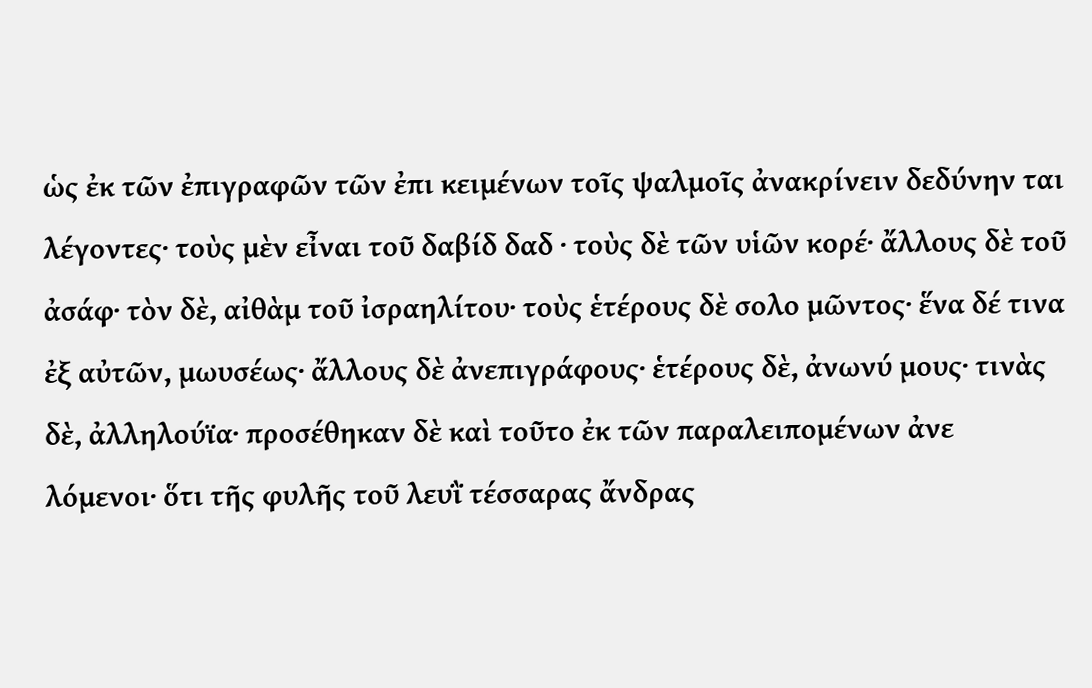ὡς ἐκ τῶν ἐπιγραφῶν τῶν ἐπι κειμένων τοῖς ψαλμοῖς ἀνακρίνειν δεδύνην ται λέγοντες· τοὺς μὲν εἶναι τοῦ δαβίδ δαδ · τοὺς δὲ τῶν υἱῶν κορέ· ἄλλους δὲ τοῦ ἀσάφ· τὸν δὲ, αἰθὰμ τοῦ ἰσραηλίτου· τοὺς ἑτέρους δὲ σολο μῶντος· ἕνα δέ τινα ἐξ αὐτῶν, μωυσέως· ἄλλους δὲ ἀνεπιγράφους· ἑτέρους δὲ, ἀνωνύ μους· τινὰς δὲ, ἀλληλούϊα· προσέθηκαν δὲ καὶ τοῦτο ἐκ τῶν παραλειπομένων ἀνε λόμενοι· ὅτι τῆς φυλῆς τοῦ λευῒ τέσσαρας ἄνδρας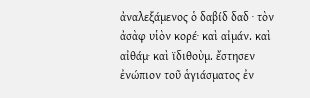ἀναλεξάμενος ὁ δαβίδ δαδ · τὸν ἀσὰφ υἱὸν κορέ· καὶ αἰμάν. καὶ αἰθάμ· καὶ ϊδιθοὺμ. ἔστησεν ἐνώπιον τοῦ ἁγιάσματος ἐν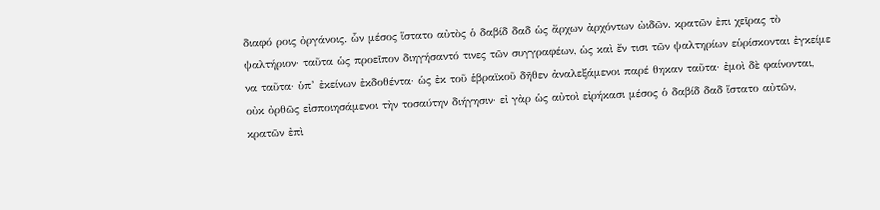διαφό ροις ὀργάνοις. ὧν μέσος ἵστατο αὐτὸς ὁ δαβίδ δαδ ὡς ἄρχων ἀρχόντων ὠιδῶν. κρατῶν ἐπι χεῖρας τὸ ψαλτήριον· ταῦτα ὡς προεῖπον διηγήσαντό τινες τῶν συγγραφέων, ὡς καὶ ἔν τισι τῶν ψαλτηρίων εὑρίσκονται ἐγκείμε να ταῦτα· ὑπ’ ἐκείνων ἐκδοθέντα· ὡς ἐκ τοῦ ἑβραϊκοῦ δῆθεν ἀναλεξάμενοι παρέ θηκαν ταῦτα· ἐμοὶ δὲ φαίνονται, οὐκ ὀρθῶς εἰσποιησάμενοι τὴν τοσαύτην διήγησιν· εἰ γὰρ ὡς αὐτοὶ εἰρήκασι μέσος ὁ δαβίδ δαδ ἵστατο αὐτῶν, κρατῶν ἐπὶ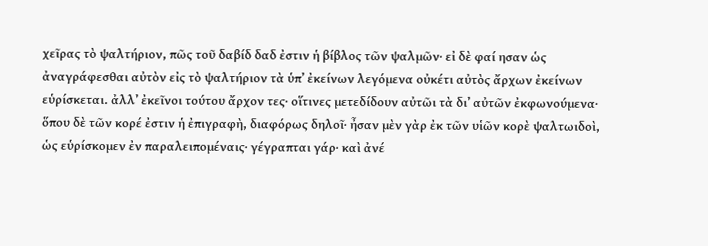χεῖρας τὸ ψαλτήριον, πῶς τοῦ δαβίδ δαδ ἐστιν ἡ βίβλος τῶν ψαλμῶν· εἰ δὲ φαί ησαν ὡς ἀναγράφεσθαι αὐτὸν εἰς τὸ ψαλτήριον τὰ ὑπ’ ἐκείνων λεγόμενα οὐκέτι αὐτὸς ἄρχων ἐκείνων εὑρίσκεται. ἀλλ’ ἐκεῖνοι τούτου ἄρχον τες· οἵτινες μετεδίδουν αὐτῶι τὰ δι’ αὐτῶν ἐκφωνούμενα· ὅπου δὲ τῶν κορέ ἐστιν ἡ ἐπιγραφὴ, διαφόρως δηλοῖ· ἦσαν μὲν γὰρ ἐκ τῶν υἱῶν κορὲ ψαλτωιδοὶ, ὡς εὑρίσκομεν ἐν παραλειπομέναις· γέγραπται γάρ· καὶ ἀνέ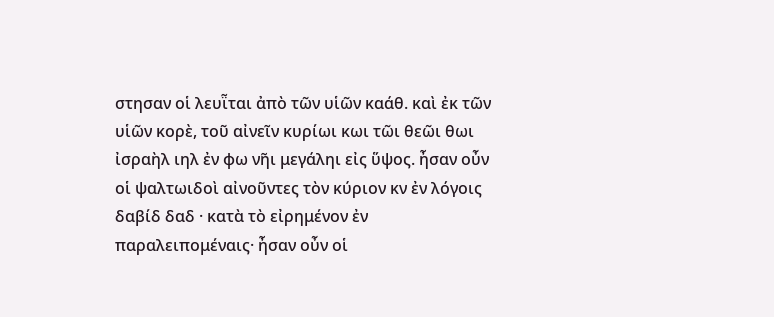στησαν οἱ λευῗται ἀπὸ τῶν υἱῶν καάθ. καὶ ἐκ τῶν υἱῶν κορὲ, τοῦ αἰνεῖν κυρίωι κωι τῶι θεῶι θωι ἰσραὴλ ιηλ ἐν φω νῆι μεγάληι εἰς ὕψος. ἦσαν οὖν οἱ ψαλτωιδοὶ αἰνοῦντες τὸν κύριον κν ἐν λόγοις δαβίδ δαδ · κατὰ τὸ εἰρημένον ἐν παραλειπομέναις· ἦσαν οὖν οἱ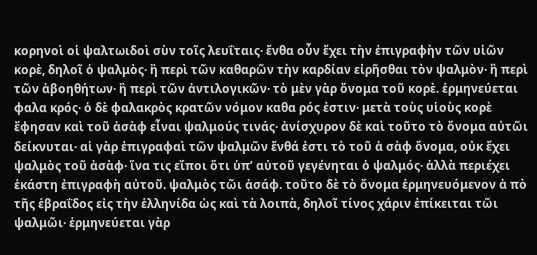κορηνοὶ οἱ ψαλτωιδοὶ σὺν τοῖς λευΐταις· ἔνθα οὖν ἔχει τὴν ἐπιγραφὴν τῶν υἱῶν κορὲ, δηλοῖ ὁ ψαλμὸς· ἢ περὶ τῶν καθαρῶν τὴν καρδίαν εἰρῆσθαι τὸν ψαλμὸν· ἢ περὶ τῶν ἀβοηθήτων· ἢ περὶ τῶν ἀντιλογικῶν· τὸ μὲν γὰρ ὄνομα τοῦ κορὲ. ἑρμηνεύεται φαλα κρός· ὁ δὲ φαλακρὸς κρατῶν νόμον καθα ρός ἐστιν· μετὰ τοὺς υἱοὺς κορὲ ἔφησαν καὶ τοῦ ἀσὰφ εἶναι ψαλμούς τινάς· ἀνίσχυρον δὲ καὶ τοῦτο τὸ ὄνομα αὐτῶι δείκνυται· αἱ γὰρ ἐπιγραφαὶ τῶν ψαλμῶν ἔνθά ἐστι τὸ τοῦ ἀ σὰφ ὄνομα, οὐκ ἔχει ψαλμὸς τοῦ ἀσὰφ· ἵνα τις εἴποι ὅτι ὑπ’ αὐτοῦ γεγένηται ὁ ψαλμός· ἀλλὰ περιέχει ἑκάστη ἐπιγραφὴ αὐτοῦ. ψαλμὸς τῶι ἀσάφ. τοῦτο δὲ τὸ ὄνομα ἑρμηνευόμενον ἀ πὸ τῆς ἑβραΐδος εἰς τὴν ἑλληνίδα ὡς καὶ τὰ λοιπὰ, δηλοῖ τίνος χάριν ἐπίκειται τῶι ψαλμῶι· ἑρμηνεύεται γὰρ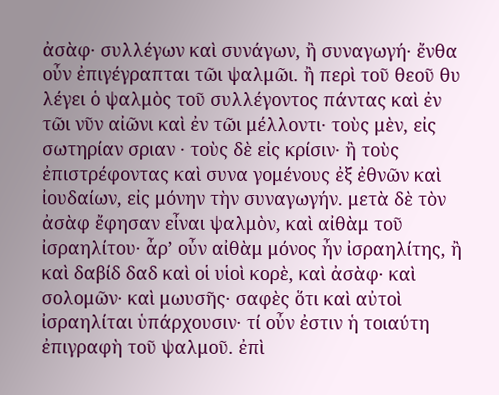ἀσὰφ· συλλέγων καὶ συνάγων, ἢ συναγωγή· ἔνθα οὖν ἐπιγέγραπται τῶι ψαλμῶι. ἢ περὶ τοῦ θεοῦ θυ λέγει ὁ ψαλμὸς τοῦ συλλέγοντος πάντας καὶ ἐν τῶι νῦν αἰῶνι καὶ ἐν τῶι μέλλοντι· τοὺς μὲν, εἰς σωτηρίαν σριαν · τοὺς δὲ εἰς κρίσιν· ἢ τοὺς ἐπιστρέφοντας καὶ συνα γομένους ἐξ ἐθνῶν καὶ ἰουδαίων, εἰς μόνην τὴν συναγωγήν. μετὰ δὲ τὸν ἀσὰφ ἔφησαν εἶναι ψαλμὸν, καὶ αἰθὰμ τοῦ ἰσραηλίτου· ἆρ’ οὖν αἰθὰμ μόνος ἦν ἰσραηλίτης, ἢ καὶ δαβίδ δαδ καὶ οἱ υἱοὶ κορὲ, καὶ ἀσὰφ· καὶ σολομῶν· καὶ μωυσῆς· σαφὲς ὅτι καὶ αὐτοὶ ἰσραηλίται ὑπάρχουσιν· τί οὖν ἐστιν ἡ τοιαύτη ἐπιγραφὴ τοῦ ψαλμοῦ. ἐπὶ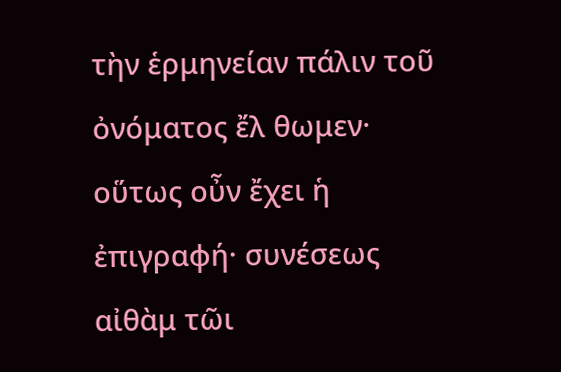τὴν ἑρμηνείαν πάλιν τοῦ ὀνόματος ἔλ θωμεν· οὕτως οὖν ἔχει ἡ ἐπιγραφή· συνέσεως αἰθὰμ τῶι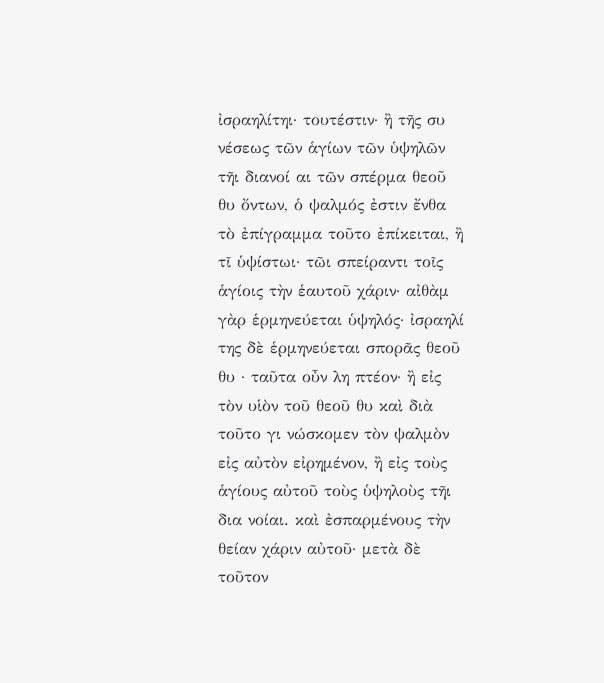ἰσραηλίτηι· τουτέστιν· ἢ τῆς συ νέσεως τῶν ἁγίων τῶν ὑψηλῶν τῆι διανοί αι τῶν σπέρμα θεοῦ θυ ὄντων, ὁ ψαλμός ἐστιν ἔνθα τὸ ἐπίγραμμα τοῦτο ἐπίκειται, ἢ τῖ ὑψίστωι· τῶι σπείραντι τοῖς ἁγίοις τὴν ἑαυτοῦ χάριν· αἰθὰμ γὰρ ἑρμηνεύεται ὑψηλός· ἰσραηλί της δὲ ἑρμηνεύεται σπορᾶς θεοῦ θυ · ταῦτα οὖν λη πτέον· ἢ εἰς τὸν υἱὸν τοῦ θεοῦ θυ καὶ διὰ τοῦτο γι νώσκομεν τὸν ψαλμὸν εἰς αὐτὸν εἰρημένον, ἢ εἰς τοὺς ἁγίους αὐτοῦ τοὺς ὑψηλοὺς τῆι δια νοίαι. καὶ ἐσπαρμένους τὴν θείαν χάριν αὐτοῦ· μετὰ δὲ τοῦτον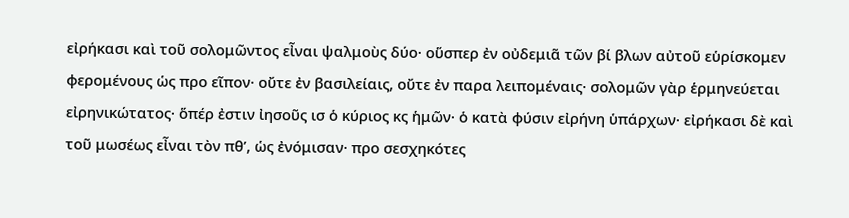εἰρήκασι καὶ τοῦ σολομῶντος εἶναι ψαλμοὺς δύο· οὕσπερ ἐν οὐδεμιᾶ τῶν βί βλων αὐτοῦ εὑρίσκομεν φερομένους ὡς προ εῖπον· οὔτε ἐν βασιλείαις, οὔτε ἐν παρα λειπομέναις· σολομῶν γὰρ ἑρμηνεύεται εἰρηνικώτατος· ὅπέρ ἐστιν ἰησοῦς ισ ὁ κύριος κς ἡμῶν· ὁ κατὰ φύσιν εἰρήνη ὑπάρχων· εἰρήκασι δὲ καὶ τοῦ μωσέως εἶναι τὸν πθʹ, ὡς ἐνόμισαν· προ σεσχηκότες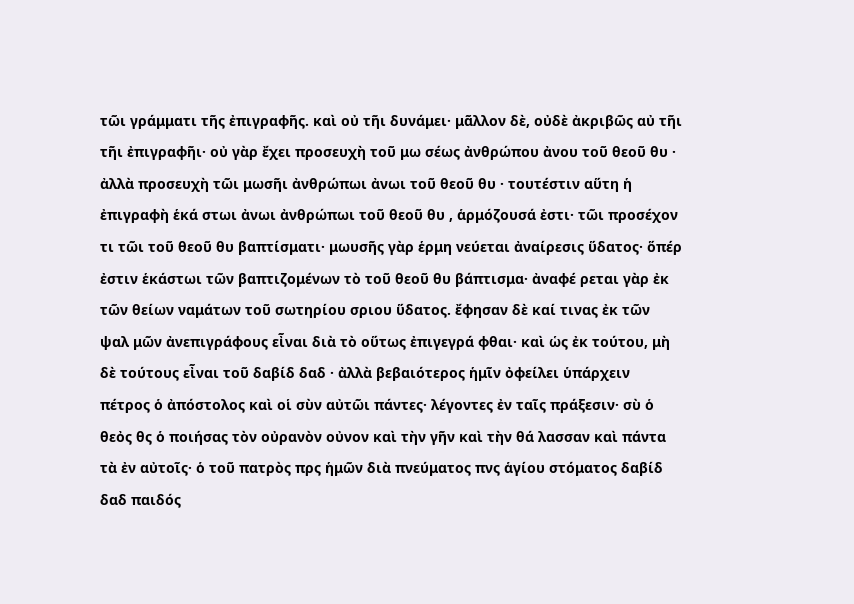τῶι γράμματι τῆς ἐπιγραφῆς. καὶ οὐ τῆι δυνάμει· μᾶλλον δὲ, οὐδὲ ἀκριβῶς αὐ τῆι τῆι ἐπιγραφῆι· οὐ γὰρ ἔχει προσευχὴ τοῦ μω σέως ἀνθρώπου ἀνου τοῦ θεοῦ θυ · ἀλλὰ προσευχὴ τῶι μωσῆι ἀνθρώπωι ἀνωι τοῦ θεοῦ θυ · τουτέστιν αὕτη ἡ ἐπιγραφὴ ἑκά στωι ἀνωι ἀνθρώπωι τοῦ θεοῦ θυ , ἁρμόζουσά ἐστι· τῶι προσέχον τι τῶι τοῦ θεοῦ θυ βαπτίσματι· μωυσῆς γὰρ ἑρμη νεύεται ἀναίρεσις ὕδατος· ὅπέρ ἐστιν ἑκάστωι τῶν βαπτιζομένων τὸ τοῦ θεοῦ θυ βάπτισμα· ἀναφέ ρεται γὰρ ἐκ τῶν θείων ναμάτων τοῦ σωτηρίου σριου ὕδατος. ἔφησαν δὲ καί τινας ἐκ τῶν ψαλ μῶν ἀνεπιγράφους εἶναι διὰ τὸ οὕτως ἐπιγεγρά φθαι· καὶ ὡς ἐκ τούτου, μὴ δὲ τούτους εἶναι τοῦ δαβίδ δαδ · ἀλλὰ βεβαιότερος ἡμῖν ὀφείλει ὑπάρχειν πέτρος ὁ ἀπόστολος καὶ οἱ σὺν αὐτῶι πάντες· λέγοντες ἐν ταῖς πράξεσιν· σὺ ὁ θεὀς θς ὁ ποιήσας τὸν οὐρανὸν οὐνον καὶ τὴν γῆν καὶ τὴν θά λασσαν καὶ πάντα τὰ ἐν αὐτοῖς· ὁ τοῦ πατρὸς πρς ἡμῶν διὰ πνεύματος πνς ἁγίου στόματος δαβίδ δαδ παιδός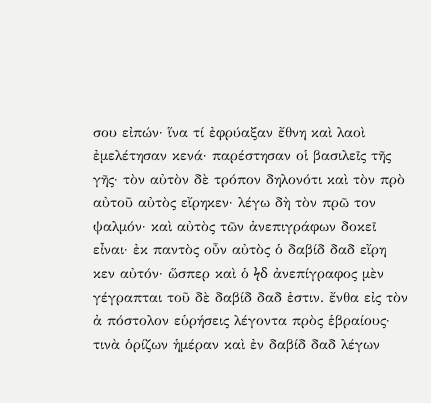σου εἰπών· ἵνα τί ἐφρύαξαν ἔθνη καὶ λαοὶ ἐμελέτησαν κενά· παρέστησαν οἱ βασιλεῖς τῆς γῆς· τὸν αὐτὸν δὲ τρόπον δηλονότι καὶ τὸν πρὸ αὐτοῦ αὐτὸς εἴρηκεν· λέγω δὴ τὸν πρῶ τον ψαλμόν· καὶ αὐτὸς τῶν ἀνεπιγράφων δοκεῖ εἶναι· ἐκ παντὸς οὖν αὐτὸς ὁ δαβίδ δαδ εἴρη κεν αὐτόν· ὥσπερ καὶ ὁ ϟδ ἀνεπίγραφος μὲν γέγραπται τοῦ δὲ δαβίδ δαδ ἐστιν. ἔνθα εἰς τὸν ἀ πόστολον εὑρήσεις λέγοντα πρὸς ἑβραίους· τινὰ ὁρίζων ἡμέραν καὶ ἐν δαβίδ δαδ λέγων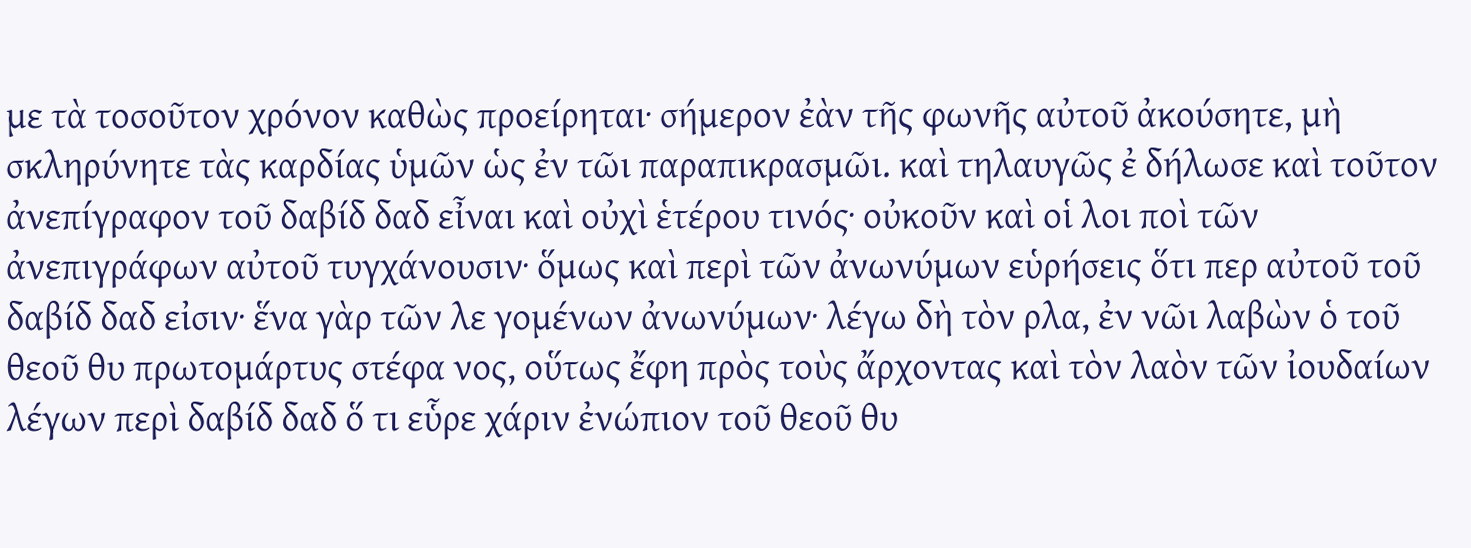με τὰ τοσοῦτον χρόνον καθὼς προείρηται· σήμερον ἐὰν τῆς φωνῆς αὐτοῦ ἀκούσητε, μὴ σκληρύνητε τὰς καρδίας ὑμῶν ὡς ἐν τῶι παραπικρασμῶι. καὶ τηλαυγῶς ἐ δήλωσε καὶ τοῦτον ἀνεπίγραφον τοῦ δαβίδ δαδ εἶναι καὶ οὐχὶ ἑτέρου τινός· οὐκοῦν καὶ οἱ λοι ποὶ τῶν ἀνεπιγράφων αὐτοῦ τυγχάνουσιν· ὅμως καὶ περὶ τῶν ἀνωνύμων εὑρήσεις ὅτι περ αὐτοῦ τοῦ δαβίδ δαδ εἰσιν· ἕνα γὰρ τῶν λε γομένων ἀνωνύμων· λέγω δὴ τὸν ρλα, ἐν νῶι λαβὼν ὁ τοῦ θεοῦ θυ πρωτομάρτυς στέφα νος, οὕτως ἔφη πρὸς τοὺς ἄρχοντας καὶ τὸν λαὸν τῶν ἰουδαίων λέγων περὶ δαβίδ δαδ ὅ τι εὗρε χάριν ἐνώπιον τοῦ θεοῦ θυ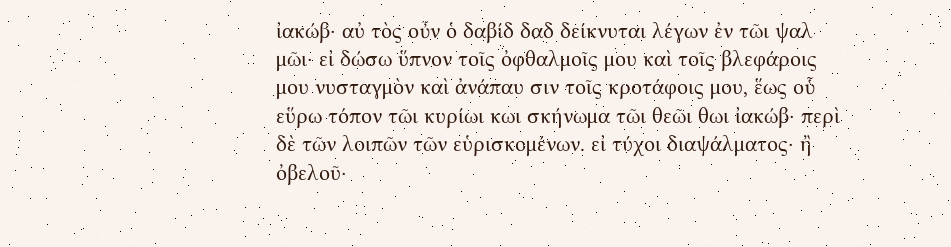ἰακώβ· αὐ τὸς οὖν ὁ δαβίδ δαδ δείκνυται λέγων ἐν τῶι ψαλ μῶι· εἰ δώσω ὕπνον τοῖς ὀφθαλμοῖς μου καὶ τοῖς βλεφάροις μου νυσταγμὸν καὶ ἀνάπαυ σιν τοῖς κροτάφοις μου, ἕως οὗ εὕρω τόπον τῶι κυρίωι κωι σκήνωμα τῶι θεῶι θωι ἰακώβ· περὶ δὲ τῶν λοιπῶν τῶν εὑρισκομένων. εἰ τύχοι διαψάλματος· ἢ ὀβελοῦ·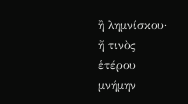ἢ λημνίσκου· ἤ τινὸς ἑτέρου μνήμην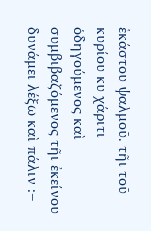ἑκάστου ψαλμοῦ. τῆι τοῦ κυρίου κυ χάριτι ὁδηγούμενος καὶ συμβιβαζόμενος τῆι ἐκείνου δυνάμει λέξω καὶ πάλιν :–